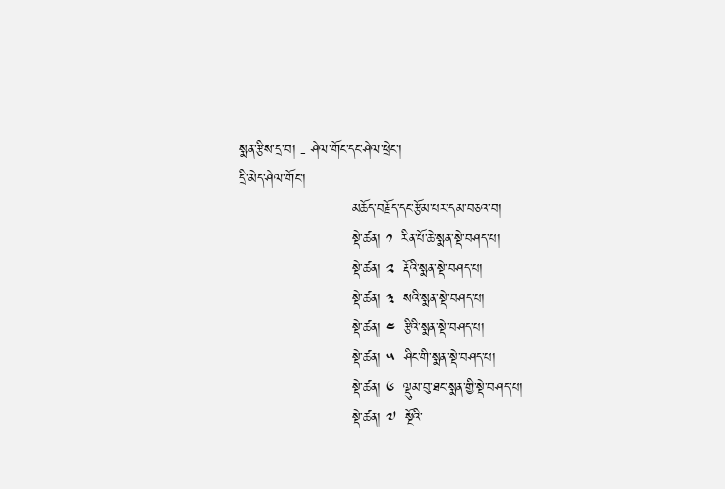སྨན་རྩིས་དྲ་བ། - ཤེལ་གོང་དང་ཤེལ་ཕྲེང་།
དྲི་མེད་ཤེལ་གོང་།
                        མཆོད་བརྗོད་དང་རྩོམ་པར་དམ་བཅའ་བ།
                        སྡེ་ཚན། ༡  རིན་པོ་ཆེ་སྨན་སྡེ་བཤད་པ།
                        སྡེ་ཚན། ༢  རྡོའི་སྨན་སྡེ་བཤད་པ།
                        སྡེ་ཚན། ༣  སའི་སྨན་སྡེ་བཤད་པ།
                        སྡེ་ཚན། ༤  རྩིའི་སྨན་སྡེ་བཤད་པ།
                        སྡེ་ཚན། ༥  ཤིང་གི་སྨན་སྡེ་བཤད་པ།
                        སྡེ་ཚན། ༦  ལྡུམ་བུ་ཐང་སྨན་གྱི་སྡེ་བཤད་པ།
                        སྡེ་ཚན། ༧  སྔོའི་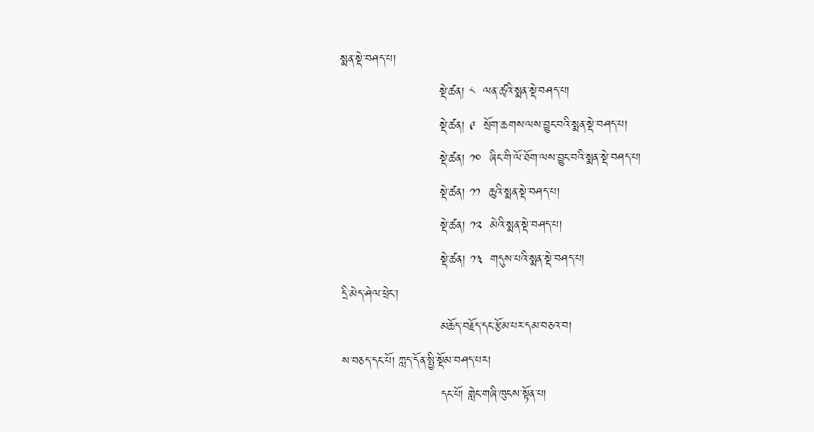སྨན་སྡེ་བཤད་པ།
                        སྡེ་ཚན། ༨  ལན་ཚྭའི་སྨན་སྡེ་བཤད་པ།
                        སྡེ་ཚན། ༩  སྲོག་ཆགས་ལས་བྱུང་བའི་སྨན་སྡེ་བཤད་པ།
                        སྡེ་ཚན། ༡༠  ཞིང་གི་ལོ་ཐོག་ལས་བྱུང་བའི་སྨན་སྡེ་བཤད་པ།
                        སྡེ་ཚན། ༡༡  ཆུའི་སྨན་སྡེ་བཤད་པ།
                        སྡེ་ཚན། ༡༢  མེའི་སྨན་སྡེ་བཤད་པ།
                        སྡེ་ཚན། ༡༣  གདུས་པའི་སྨན་སྡེ་བཤད་པ།
དྲི་མེད་ཤེལ་ཕྲེང་།
                        མཆོད་བརྗོད་དང་རྩོམ་པར་དམ་བཅའ་བ།
ས་བཅད་དང་པོ། ཀླད་དོན་སྤྱི་སྡོམ་བཤད་པར།
                        དང་པོ། གླེང་གཞི་ཁུངས་སྟོན་པ།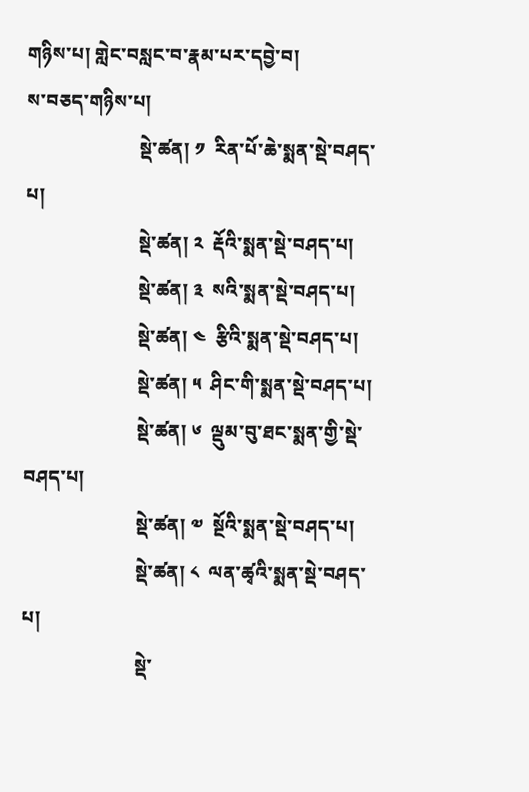གཉིས་པ། གླེང་བསླང་བ་རྣམ་པར་དབྱེ་བ།
ས་བཅད་གཉིས་པ།
                        སྡེ་ཚན། ༡  རིན་པོ་ཆེ་སྨན་སྡེ་བཤད་པ།
                        སྡེ་ཚན། ༢  རྡོའི་སྨན་སྡེ་བཤད་པ།
                        སྡེ་ཚན། ༣  སའི་སྨན་སྡེ་བཤད་པ།
                        སྡེ་ཚན། ༤  རྩིའི་སྨན་སྡེ་བཤད་པ།
                        སྡེ་ཚན། ༥  ཤིང་གི་སྨན་སྡེ་བཤད་པ།
                        སྡེ་ཚན། ༦  ལྡུམ་བུ་ཐང་སྨན་གྱི་སྡེ་བཤད་པ།
                        སྡེ་ཚན། ༧  སྔོའི་སྨན་སྡེ་བཤད་པ།
                        སྡེ་ཚན། ༨  ལན་ཚྭའི་སྨན་སྡེ་བཤད་པ།
                        སྡེ་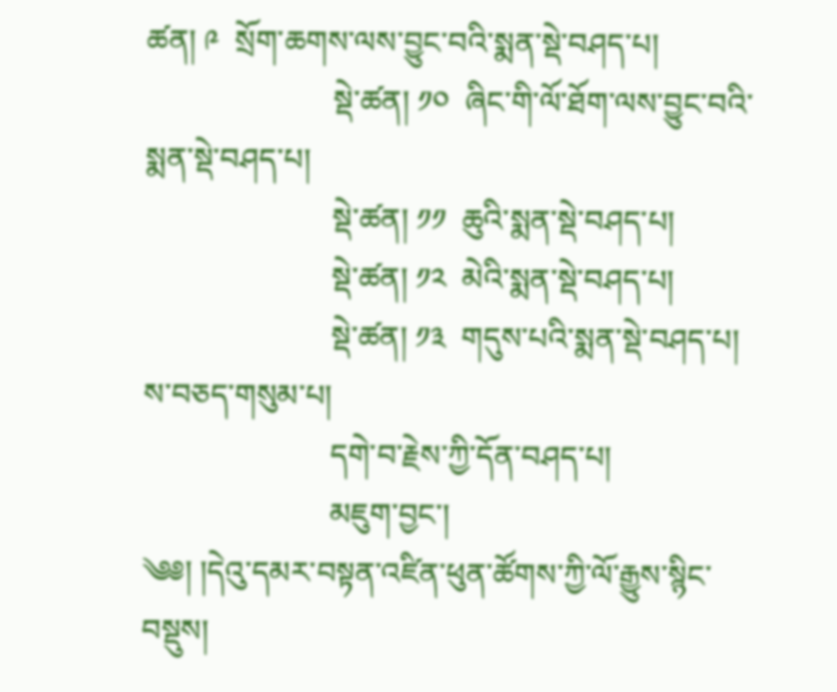ཚན། ༩  སྲོག་ཆགས་ལས་བྱུང་བའི་སྨན་སྡེ་བཤད་པ།
                        སྡེ་ཚན། ༡༠  ཞིང་གི་ལོ་ཐོག་ལས་བྱུང་བའི་སྨན་སྡེ་བཤད་པ།
                        སྡེ་ཚན། ༡༡  ཆུའི་སྨན་སྡེ་བཤད་པ།
                        སྡེ་ཚན། ༡༢  མེའི་སྨན་སྡེ་བཤད་པ།
                        སྡེ་ཚན། ༡༣  གདུས་པའི་སྨན་སྡེ་བཤད་པ།
ས་བཅད་གསུམ་པ།
                        དགེ་བ་རྗེས་ཀྱི་དོན་བཤད་པ།
                        མཇུག་བྱང་།
༄༅། །དེའུ་དམར་བསྟན་འཛིན་ཕུན་ཚོགས་ཀྱི་ལོ་རྒྱུས་སྙིང་བསྡུས།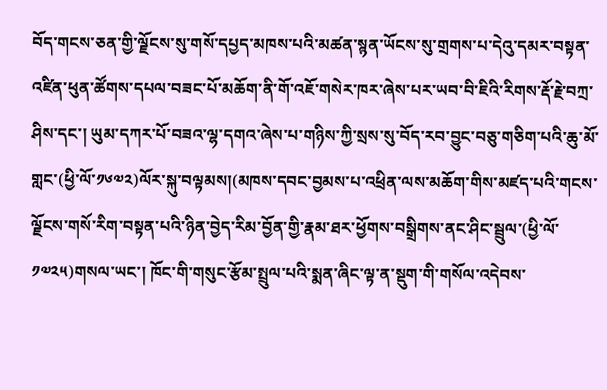བོད་གངས་ཅན་གྱི་ལྗོངས་སུ་གསོ་དཔྱད་མཁས་པའི་མཚན་སྙན་ཡོངས་སུ་གྲགས་པ་དེའུ་དམར་བསྟན་འཛིན་ཕུན་ཚོགས་དཔལ་བཟང་པོ་མཆོག་ནི་གོ་འཇོ་གསེར་ཁར་ཞེས་པར་ཡབ་བི་ཇིའི་རིགས་རྡོ་རྗེ་བཀྲ་ཤིས་དང་། ཡུམ་དཀར་པོ་བཟའ་ལྷ་དགའ་ཞེས་པ་གཉིས་ཀྱི་སྲས་སུ་བོད་རབ་བྱུང་བཅུ་གཅིག་པའི་ཆུ་མོ་གླང་(ཕྱི་ལོ་༡༦༧༢)ལོར་སྐུ་བལྟམས།(མཁས་དབང་བྱམས་པ་འཕྲིན་ལས་མཆོག་གིས་མཛད་པའི་གངས་ལྗོངས་གསོ་རིག་བསྟན་པའི་ཉིན་བྱེད་རིམ་བྱོན་གྱི་རྣམ་ཐར་ཕྱོགས་བསྒྲིགས་ནང་ཤིང་སྦྲུལ་(ཕྱི་ལོ་༡༧༢༥)གསལ་ཡང་། ཁོང་གི་གསུང་རྩོམ་སྤྲུལ་པའི་སྨན་ཞིང་ལྟ་ན་སྡུག་གི་གསོལ་འདེབས་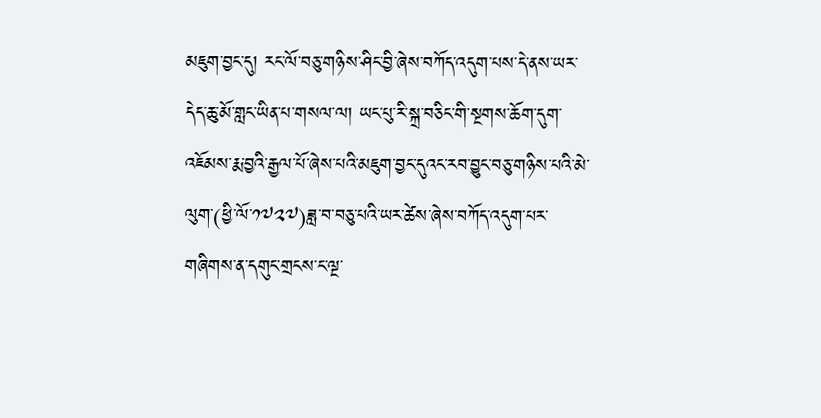མཇུག་བྱང་དུ། རང་ལོ་བཅུ་གཉིས་ཤིང་བྱི་ཞེས་བཀོད་འདུག་པས་དེ་ནས་ཡར་དེད་ཆུ་མོ་གླང་ཡིན་པ་གསལ་ལ། ཡང་པུ་རི་སྐྲ་བཅིང་གི་སྔགས་ཆོག་དུག་འཇོམས་རྨ་བྱའི་རྒྱལ་པོ་ཞེས་པའི་མཇུག་བྱང་དུའང་རབ་བྱུང་བཅུ་གཉིས་པའི་མེ་ལུག་(ཕྱི་ལོ་༡༧༢༧)ཟླ་བ་བཅུ་པའི་ཡར་ཚེས་ཞེས་བཀོད་འདུག་པར་གཞིགས་ན་དགུང་གྲངས་ང་ལྔ་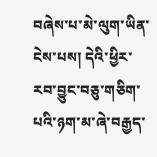བཞེས་པ་མེ་ལུག་ཡིན་ངེས་པས། དེའི་ཕྱིར་རབ་བྱུང་བཅུ་གཅིག་པའི་ཉག་མ་ཞེ་བརྒྱད་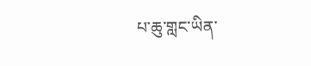པ་ཆུ་གླང་ཡིན་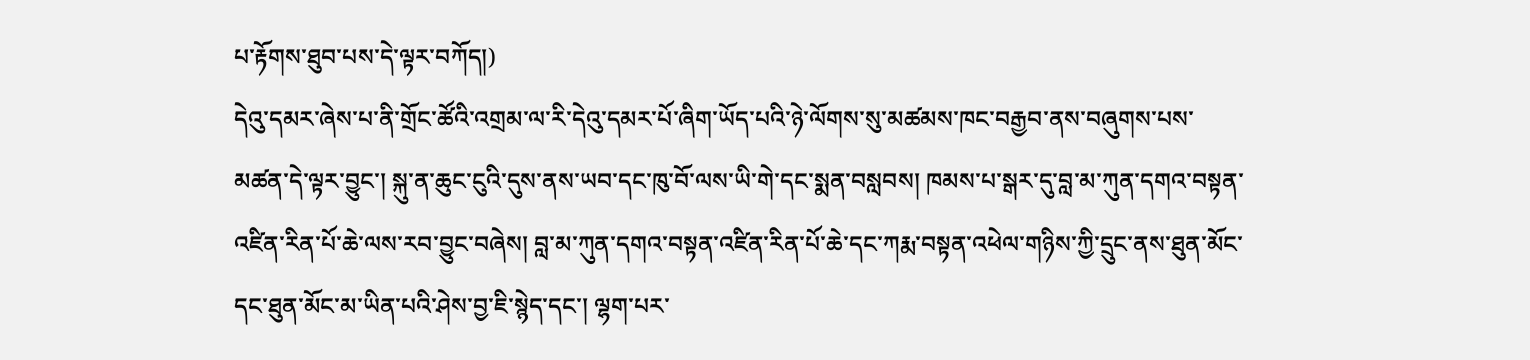པ་རྟོགས་ཐུབ་པས་དེ་ལྟར་བཀོད།)
དེའུ་དམར་ཞེས་པ་ནི་གྲོང་ཚོའི་འགྲམ་ལ་རི་དེའུ་དམར་པོ་ཞིག་ཡོད་པའི་ཉེ་ལོགས་སུ་མཚམས་ཁང་བརྒྱབ་ནས་བཞུགས་པས་མཚན་དེ་ལྟར་བྱུང་། སྐུ་ན་ཆུང་ངུའི་དུས་ནས་ཡབ་དང་ཁུ་བོ་ལས་ཡི་གེ་དང་སྨན་བསླབས། ཁམས་པ་སྒར་དུ་བླ་མ་ཀུན་དགའ་བསྟན་འཛིན་རིན་པོ་ཆེ་ལས་རབ་བྱུང་བཞེས། བླ་མ་ཀུན་དགའ་བསྟན་འཛིན་རིན་པོ་ཆེ་དང་ཀརྨ་བསྟན་འཕེལ་གཉིས་ཀྱི་དྲུང་ནས་ཐུན་མོང་དང་ཐུན་མོང་མ་ཡིན་པའི་ཤེས་བྱ་ཇི་སྙེད་དང་། ལྷག་པར་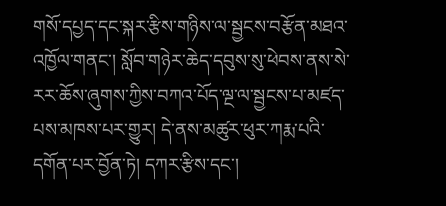གསོ་དཔྱད་དང་སྐར་རྩིས་གཉིས་ལ་སྦྱངས་བརྩོན་མཐའ་འཁྱོལ་གནང་། སློབ་གཉེར་ཆེད་དབུས་སུ་ཕེབས་ནས་སེ་རར་ཆོས་ཞུགས་ཀྱིས་བཀའ་པོད་ལྔ་ལ་སྦྱངས་པ་མཛད་པས་མཁས་པར་གྱུར། དེ་ནས་མཚུར་ཕུར་ཀརྨ་པའི་དགོན་པར་བྱོན་ཏེ། དཀར་རྩིས་དང་།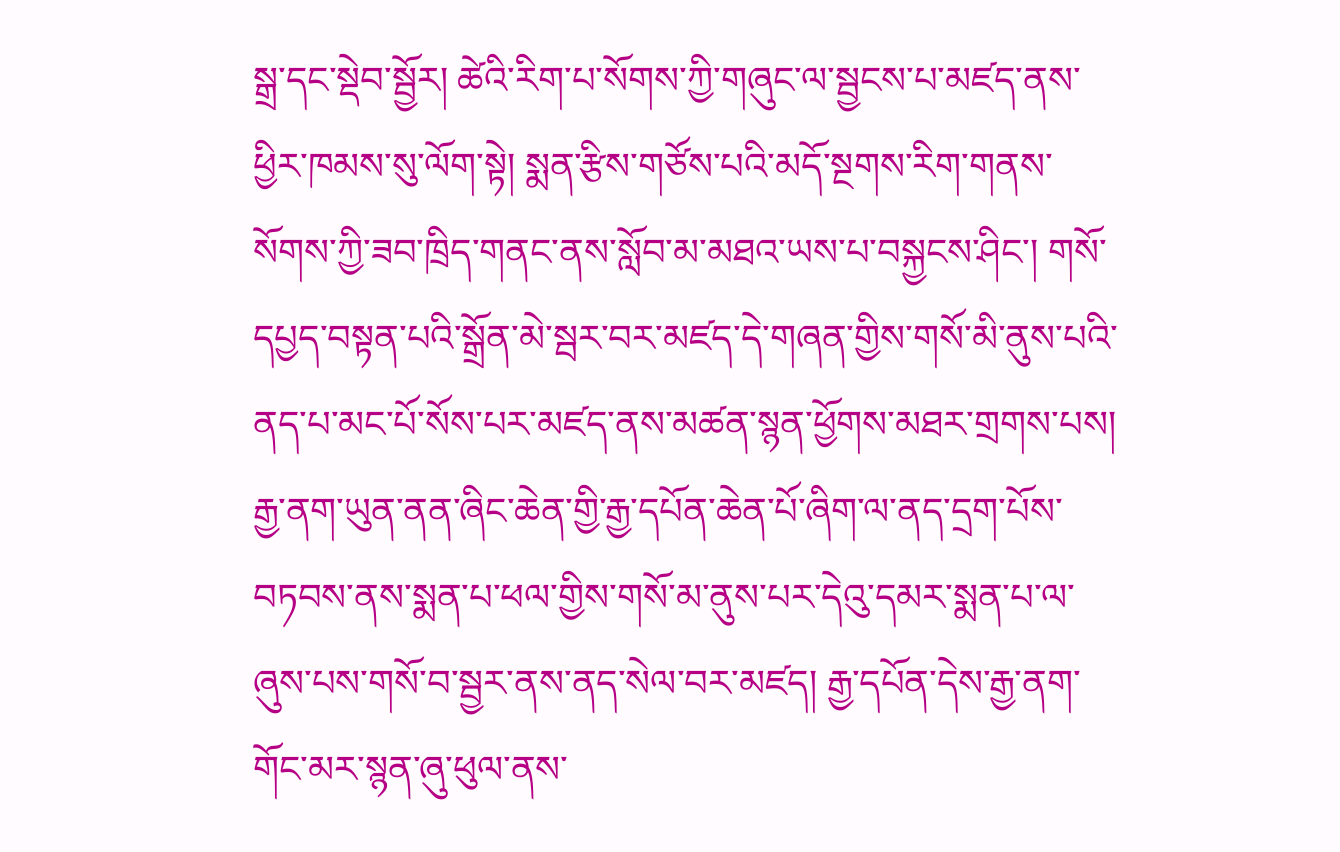སྒྲ་དང་སྡེབ་སྦྱོར། ཚེའི་རིག་པ་སོགས་ཀྱི་གཞུང་ལ་སྦྱངས་པ་མཛད་ནས་ཕྱིར་ཁམས་སུ་ལོག་སྟེ། སྨན་རྩིས་གཙོས་པའི་མདོ་སྔགས་རིག་གནས་སོགས་ཀྱི་ཟབ་ཁྲིད་གནང་ནས་སློབ་མ་མཐའ་ཡས་པ་བསྐྱངས་ཤིང་། གསོ་དཔྱད་བསྟན་པའི་སྒྲོན་མེ་སྦར་བར་མཛད་དེ་གཞན་གྱིས་གསོ་མི་ནུས་པའི་ནད་པ་མང་པོ་སོས་པར་མཛད་ནས་མཚན་སྙན་ཕྱོགས་མཐར་གྲགས་པས། རྒྱ་ནག་ཡུན་ནན་ཞིང་ཆེན་གྱི་རྒྱ་དཔོན་ཆེན་པོ་ཞིག་ལ་ནད་དྲག་པོས་བཏབས་ནས་སྨན་པ་ཕལ་གྱིས་གསོ་མ་ནུས་པར་དེའུ་དམར་སྨན་པ་ལ་ཞུས་པས་གསོ་བ་སྦྱར་ནས་ནད་སེལ་བར་མཛད། རྒྱ་དཔོན་དེས་རྒྱ་ནག་གོང་མར་སྙན་ཞུ་ཕུལ་ནས་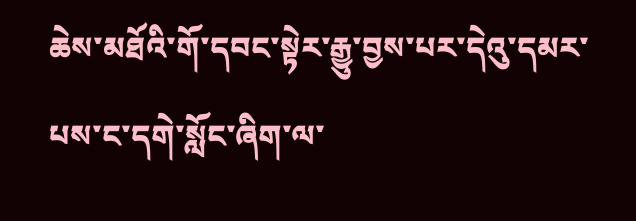ཆེས་མཐོའི་གོ་དབང་སྟེར་རྒྱུ་བྱས་པར་དེའུ་དམར་པས་ང་དགེ་སློང་ཞིག་ལ་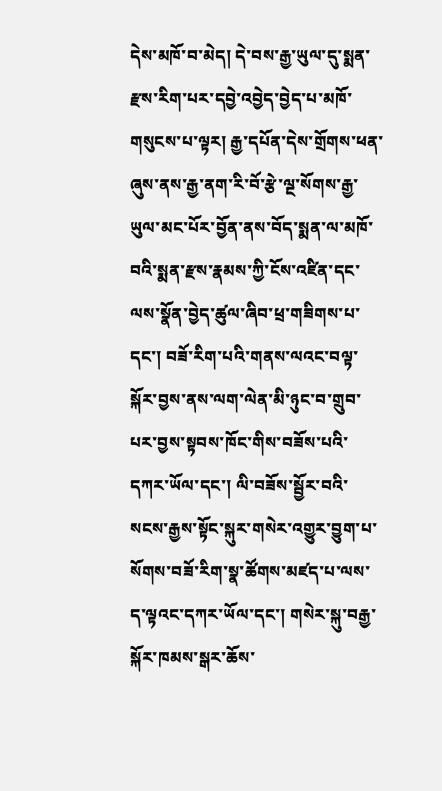དེས་མཁོ་བ་མེད། དེ་བས་རྒྱ་ཡུལ་དུ་སྨན་རྫས་རིག་པར་དབྱེ་འབྱེད་བྱེད་པ་མཁོ་གསུངས་པ་ལྟར། རྒྱ་དཔོན་དེས་གྲོགས་ཕན་ཞུས་ནས་རྒྱ་ནག་རི་བོ་རྩེ་ལྔ་སོགས་རྒྱ་ཡུལ་མང་པོར་བྱོན་ནས་བོད་སྨན་ལ་མཁོ་བའི་སྨན་རྫས་རྣམས་ཀྱི་ངོས་འཛིན་དང་ལས་སྣོན་བྱེད་ཚུལ་ཞིབ་ཕྲ་གཟིགས་པ་དང་། བཟོ་རིག་པའི་གནས་ལའང་བལྟ་སྐོར་བྱས་ནས་ལག་ལེན་མི་ཉུང་བ་གྲུབ་པར་བྱས་སྟབས་ཁོང་གིས་བཟོས་པའི་དཀར་ཡོལ་དང་། ལི་བཟོས་སྦྱོར་བའི་སངས་རྒྱས་སྟོང་སྐུར་གསེར་འགྱུར་བྱུག་པ་སོགས་བཟོ་རིག་སྣ་ཚོགས་མཛད་པ་ལས་ད་ལྟའང་དཀར་ཡོལ་དང་། གསེར་སྐུ་བརྒྱ་སྐོར་ཁམས་སྒར་ཆོས་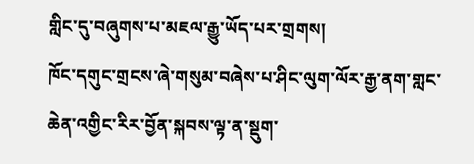གླིང་དུ་བཞུགས་པ་མཇལ་རྒྱུ་ཡོད་པར་གྲགས།
ཁོང་དགུང་གྲངས་ཞེ་གསུམ་བཞེས་པ་ཤིང་ལུག་ལོར་རྒྱ་ནག་གླང་ཆེན་འགྱིང་རིར་བྱོན་སྐབས་ལྟ་ན་སྡུག་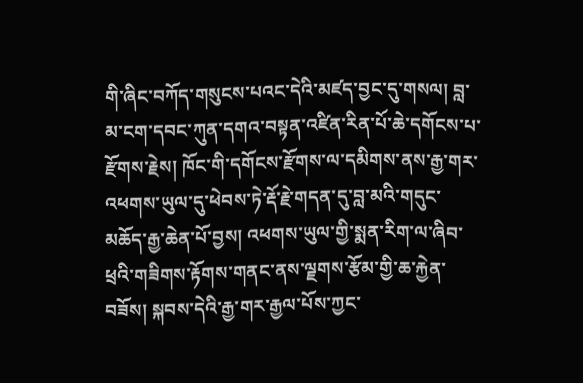གི་ཞིང་བཀོད་གསུངས་པའང་དེའི་མཛད་བྱང་དུ་གསལ། བླ་མ་ངག་དབང་ཀུན་དགའ་བསྟན་འཛིན་རིན་པོ་ཆེ་དགོངས་པ་རྫོགས་རྗེས། ཁོང་གི་དགོངས་རྫོགས་ལ་དམིགས་ནས་རྒྱ་གར་འཕགས་ཡུལ་དུ་ཕེབས་ཏེ་རྡོ་རྗེ་གདན་དུ་བླ་མའི་གདུང་མཆོད་རྒྱ་ཆེན་པོ་བྱས། འཕགས་ཡུལ་གྱི་སྨན་རིག་ལ་ཞིབ་ཕྲའི་གཟིགས་རྟོགས་གནང་ནས་ལྗགས་རྩོམ་གྱི་ཆ་རྐྱེན་བཟོས། སྐབས་དེའི་རྒྱ་གར་རྒྱལ་པོས་ཀྱང་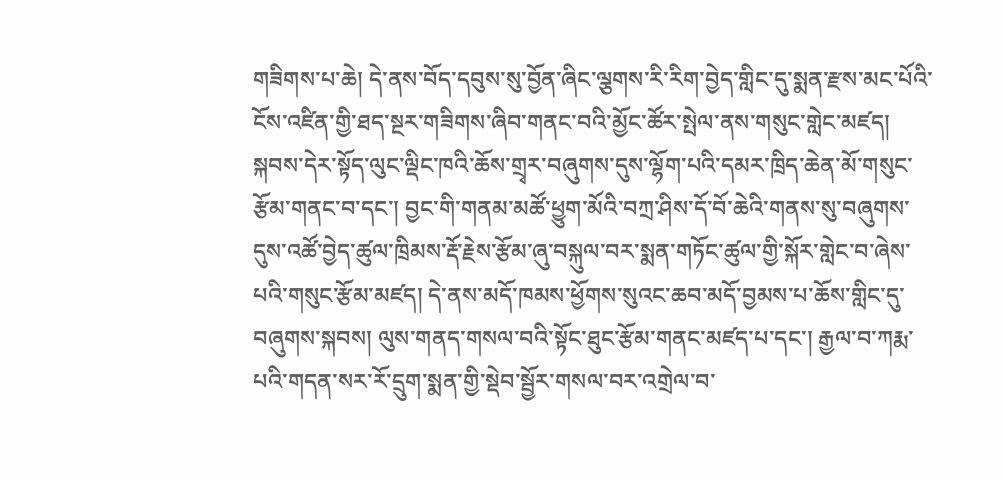གཟིགས་པ་ཆེ། དེ་ནས་བོད་དབུས་སུ་བྱོན་ཞིང་ལྕགས་རི་རིག་བྱེད་གླིང་དུ་སྨན་རྫས་མང་པོའི་ངོས་འཛིན་གྱི་ཐད་སྔར་གཟིགས་ཞིབ་གནང་བའི་མྱོང་ཚོར་སྤེལ་ནས་གསུང་གླེང་མཛད། སྐབས་དེར་སྟོད་ལུང་ལྡིང་ཁའི་ཆོས་གྲྭར་བཞུགས་དུས་ལྷོག་པའི་དམར་ཁྲིད་ཆེན་མོ་གསུང་རྩོམ་གནང་བ་དང་། བྱང་གི་གནམ་མཚོ་ཕྱུག་མོའི་བཀྲ་ཤིས་དོ་བོ་ཆེའི་གནས་སུ་བཞུགས་དུས་འཚོ་བྱེད་ཚུལ་ཁྲིམས་རྡོ་རྗེས་རྩོམ་ཞུ་བསྐུལ་བར་སྨན་གཏོང་ཚུལ་གྱི་སྐོར་གླེང་བ་ཞེས་པའི་གསུང་རྩོམ་མཛད། དེ་ནས་མདོ་ཁམས་ཕྱོགས་སུའང་ཆབ་མདོ་བྱམས་པ་ཆོས་གླིང་དུ་བཞུགས་སྐབས། ལུས་གནད་གསལ་བའི་སྟོང་ཐུང་རྩོམ་གནང་མཛད་པ་དང་། རྒྱལ་བ་ཀརྨ་པའི་གདན་སར་རོ་དྲུག་སྨན་གྱི་སྡེབ་སྦྱོར་གསལ་བར་འགྲེལ་བ་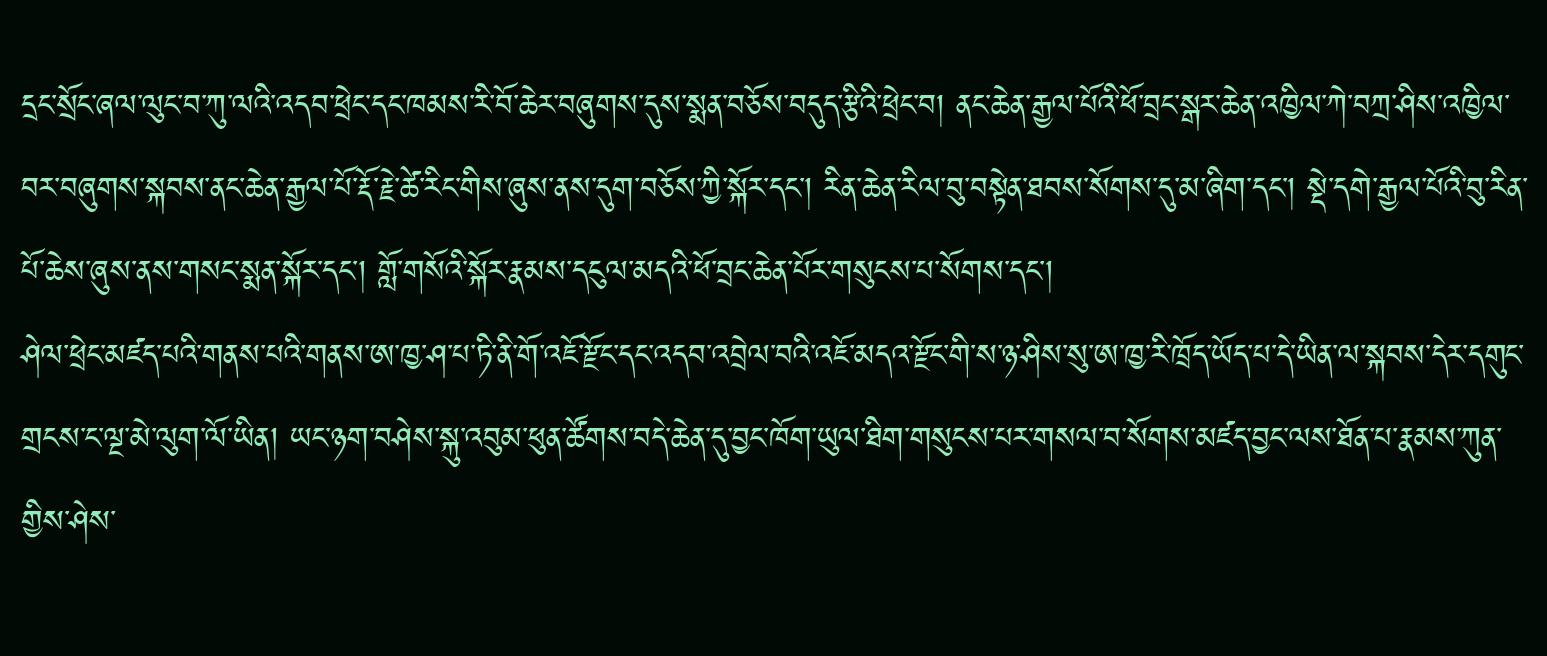དྲང་སྲོང་ཞལ་ལུང་བ་ཀུ་ལའི་འདབ་ཕྲེང་དང་ཁམས་རི་བོ་ཆེར་བཞུགས་དུས་སྨན་བཅོས་བདུད་རྩིའི་ཕྲེང་བ། ནང་ཆེན་རྒྱལ་པོའི་ཕོ་བྲང་སྒར་ཆེན་འཁྱིལ་ཀེ་བཀྲ་ཤིས་འཁྱིལ་བར་བཞུགས་སྐབས་ནང་ཆེན་རྒྱལ་པོ་རྡོ་རྗེ་ཚེ་རིང་གིས་ཞུས་ནས་དུག་བཅོས་ཀྱི་སྐོར་དང་། རིན་ཆེན་རིལ་བུ་བསྟེན་ཐབས་སོགས་དུ་མ་ཞིག་དང་། སྡེ་དགེ་རྒྱལ་པོའི་བུ་རིན་པོ་ཆེས་ཞུས་ནས་གསང་སྨན་སྐོར་དང་། གློ་གསོའི་སྐོར་རྣམས་དངུལ་མདའི་ཕོ་བྲང་ཆེན་པོར་གསུངས་པ་སོགས་དང་།
ཤེལ་ཕྲེང་མཛད་པའི་གནས་པའི་གནས་ཨ་ཁྱ་ཤ་པ་ཏི་ནི་གོ་འཇོ་རྫོང་དང་འདབ་འབྲེལ་བའི་འཇོ་མདའ་རྫོང་གི་ས་ཉ་ཤིས་སུ་ཨ་ཁྱ་རི་ཁྲོད་ཡོད་པ་དེ་ཡིན་ལ་སྐབས་དེར་དགུང་གྲངས་ང་ལྔ་མེ་ལུག་ལོ་ཡིན། ཡང་ཉག་བཤེས་སྐུ་འབུམ་ཕུན་ཚོགས་བདེ་ཆེན་དུ་བྱང་ཁོག་ཡུལ་ཐིག་གསུངས་པར་གསལ་བ་སོགས་མཛད་བྱང་ལས་ཐོན་པ་རྣམས་ཀུན་གྱིས་ཤེས་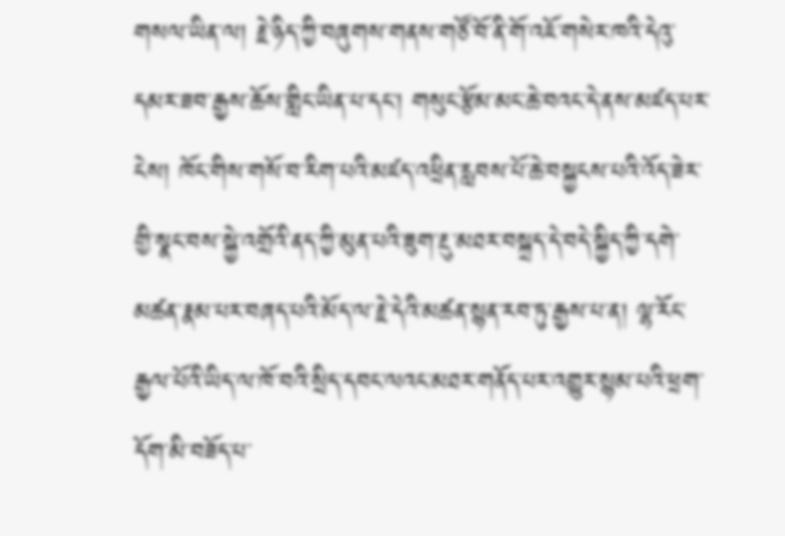གསལ་ཡིན་ལ། རྗེ་ཉིད་ཀྱི་བཞུགས་གནས་གཙོ་བོ་ནི་གོ་འཇོ་གསེར་ཁའི་དེའུ་དམར་ཟབ་རྒྱས་ཆོས་གླིང་ཡིན་པ་དང་། གསུང་རྩོམ་མང་ཆེ་བའང་དེ་ནས་མཛད་པར་ངེས། ཁོང་གིས་གསོ་བ་རིག་པའི་མཛད་འཕྲིན་རླབས་པོ་ཆེ་བསྐྱངས་པའི་འོད་ཟེར་གྱི་སྣང་བས་སྐྱེ་འགྲོའི་ནད་ཀྱི་མུན་པའི་ཟུག་རྔུ་མཐར་བསྐྲད་དེ་བདེ་སྐྱིད་ཀྱི་དགེ་མཚན་རྣམ་པར་བཞད་པའི་མོད་ལ་རྗེ་དེའི་མཚན་སྙན་རབ་ཏུ་རྒྱས་པ་ན། ལྷ་རོང་རྒྱལ་པོའི་ཡིད་ལ་ཁོ་བའི་སྲིད་དབང་ལའང་མཐར་གནོད་པར་འགྱུར་སྙམ་པའི་ཕྲག་དོག་མི་བཟོད་པ་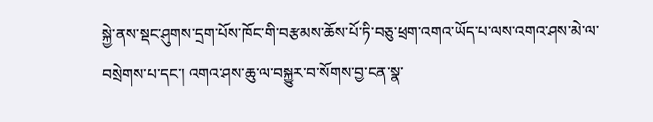སྐྱེ་ནས་སྡང་ཤུགས་དྲག་པོས་ཁོང་གི་བརྩམས་ཆོས་པོ་ཏི་བཅུ་ཕྲག་འགའ་ཡོད་པ་ལས་འགའ་ཤས་མེ་ལ་བསྲེགས་པ་དང་། འགའ་ཤས་ཆུ་ལ་བསྐྱུར་བ་སོགས་བྱ་ངན་སྣ་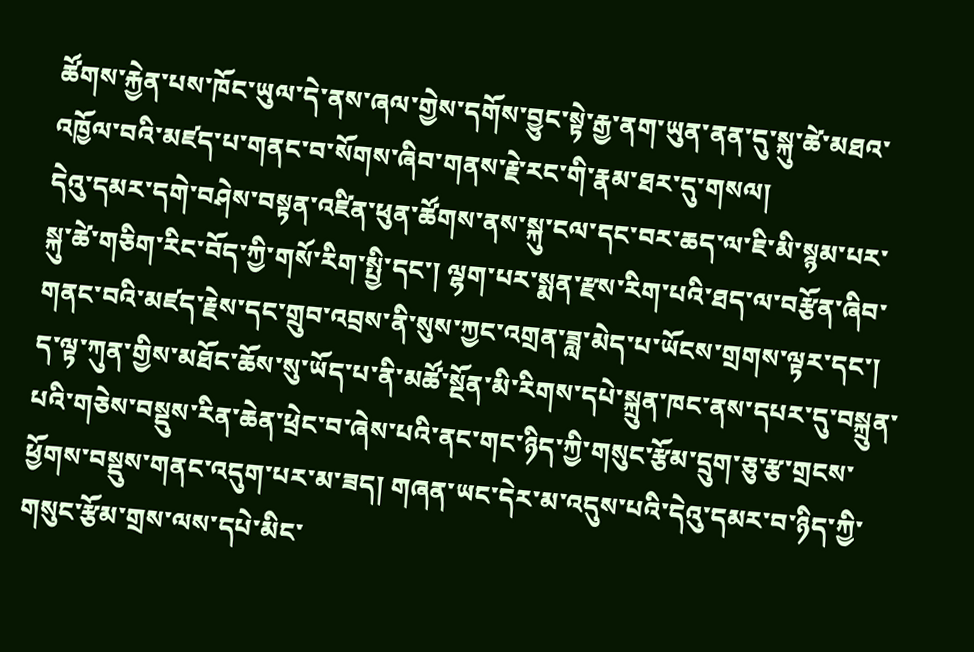ཚོགས་རྐྱེན་པས་ཁོང་ཡུལ་དེ་ནས་ཞལ་གྱེས་དགོས་བྱུང་སྟེ་རྒྱ་ནག་ཡུན་ནན་དུ་སྐུ་ཚེ་མཐའ་འཁྱོལ་བའི་མཛད་པ་གནང་བ་སོགས་ཞིབ་གནས་རྗེ་རང་གི་རྣམ་ཐར་དུ་གསལ།
དེའུ་དམར་དགེ་བཤེས་བསྟན་འཛིན་ཕུན་ཚོགས་ནས་སྐུ་ངལ་དང་བར་ཆད་ལ་ཇི་མི་སྙམ་པར་སྐུ་ཚེ་གཅིག་རིང་བོད་ཀྱི་གསོ་རིག་སྤྱི་དང་། ལྷག་པར་སྨན་རྫས་རིག་པའི་ཐད་ལ་བརྩོན་ཞིབ་གནང་བའི་མཛད་རྗེས་དང་གྲུབ་འབྲས་ནི་སུས་ཀྱང་འགྲན་ཟླ་མེད་པ་ཡོངས་གྲགས་ལྟར་དང་། ད་ལྟ་ཀུན་གྱིས་མཐོང་ཆོས་སུ་ཡོད་པ་ནི་མཚོ་སྔོན་མི་རིགས་དཔེ་སྐྲུན་ཁང་ནས་དཔར་དུ་བསྐྲུན་པའི་གཅེས་བསྡུས་རིན་ཆེན་ཕྲེང་བ་ཞེས་པའི་ནང་གང་ཉིད་ཀྱི་གསུང་རྩོམ་དྲུག་ཅུ་རྩ་གྲངས་ཕྱོགས་བསྡུས་གནང་འདུག་པར་མ་ཟད། གཞན་ཡང་དེར་མ་འདུས་པའི་དེའུ་དམར་བ་ཉིད་ཀྱི་གསུང་རྩོམ་གྲས་ལས་དཔེ་མིང་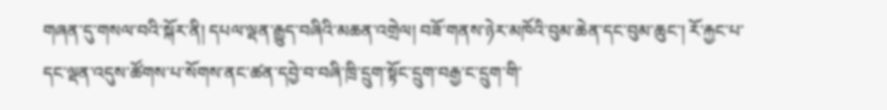གཞན་དུ་གསལ་བའི་སྐོར་ནི། དཔལ་ལྡན་རྒྱུད་བཞིའི་མཆན་འགྲེལ། བཟོ་གནས་ཉེར་མཁོའི་བུམ་ཆེན་དང་བུམ་ཆུང་། རོ་རྐྱང་པ་དང་ལྡན་འདུས་ཚོགས་པ་སོགས་ནང་ཚན་དབྱེ་བ་བཞི་ཁྲི་དྲུག་སྟོང་དྲུག་བརྒྱ་ང་དྲུག་གི་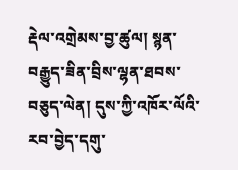རྡེལ་འགྲེམས་བྱ་ཚུལ། སྙན་བརྒྱུད་ཟིན་བྲིས་ལྷན་ཐབས་བཅུད་ལེན། དུས་ཀྱི་འཁོར་ལོའི་རབ་བྱེད་དགུ་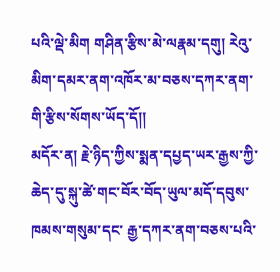པའི་ལྡེ་མིག གཤིན་རྩིས་མེ་ལརྣམ་དགུ། རེའུ་མིག་དམར་ནག་འཁོར་མ་བཅས་དཀར་ནག་གི་རྩིས་སོགས་ཡོད་དོ།།
མདོར་ན། རྗེ་ཉིད་ཀྱིས་སྨན་དཔྱད་ཡར་རྒྱས་ཀྱི་ཆེད་དུ་སྐུ་ཚེ་གང་བོར་བོད་ཡུལ་མདོ་དབུས་ཁམས་གསུམ་དང་ རྒྱ་དཀར་ནག་བཅས་པའི་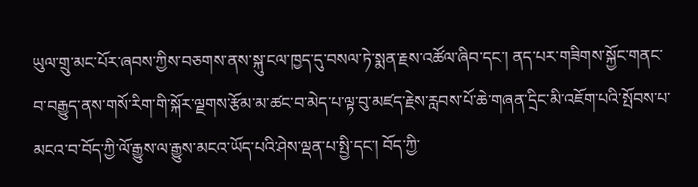ཡུལ་གྲུ་མང་པོར་ཞབས་ཀྱིས་བཅགས་ནས་སྐུ་ངལ་ཁྱད་དུ་བསལ་ཏེ་སྨན་རྗས་འཚོལ་ཞིབ་དང་། ནད་པར་གཟིགས་སྐྱོང་གནང་བ་བརྒྱུད་ནས་གསོ་རིག་གི་སྐོར་ལྗགས་རྩོམ་མ་ཚང་བ་མེད་པ་ལྟ་བུ་མཛད་རྗེས་རླབས་པོ་ཆེ་གཞན་དྲིང་མི་འཇོག་པའི་སྤོབས་པ་མངའ་བ་བོད་ཀྱི་ལོ་རྒྱུས་ལ་རྒྱུས་མངའ་ཡོད་པའི་ཤེས་ལྡན་པ་སྤྱི་དང་། བོད་ཀྱི་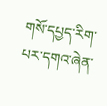གསོ་དཔྱད་རིག་པར་དགའ་ཞེན་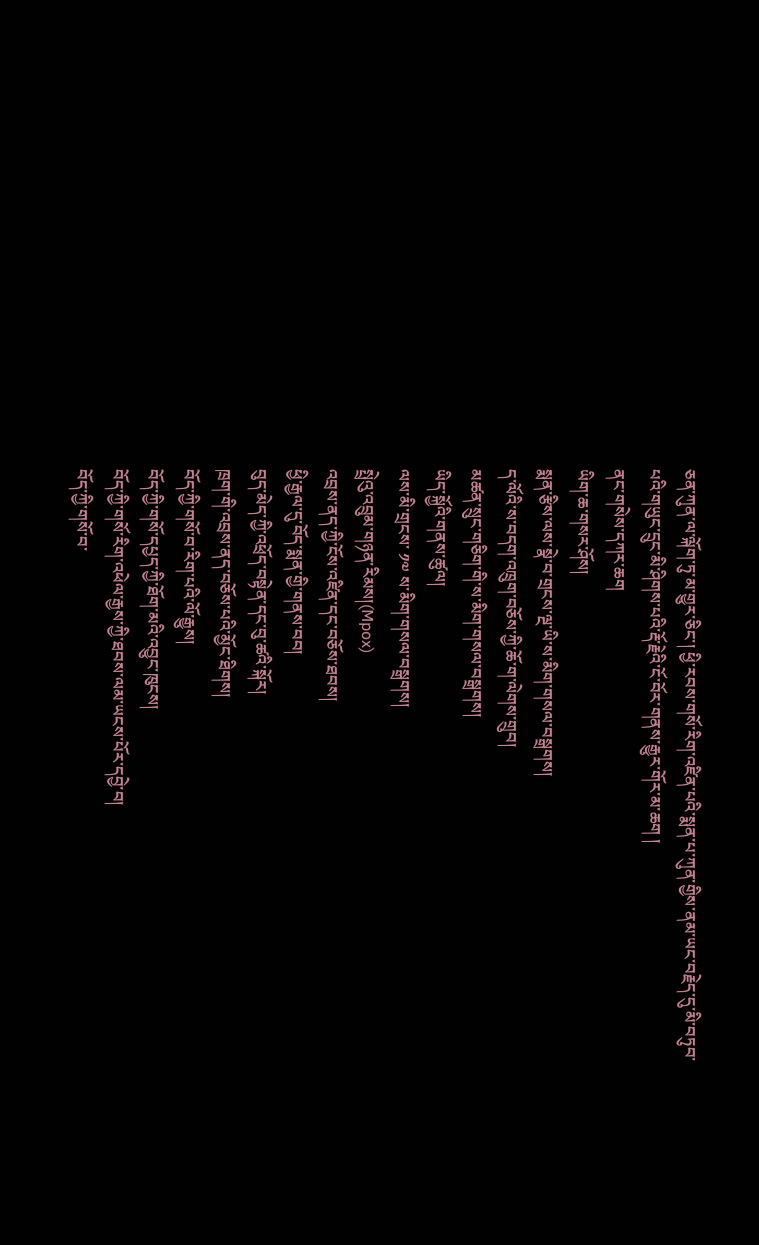ཅན་ཀུན་ལ་ལྐོག་ཏུ་མ་གྱུར་ཅིང་། ཕྱི་རབས་གསོ་རིག་འཛིན་པའི་སྨན་པ་ཀུན་གྱིས་ནམ་ཡང་བརྗེད་དུ་མི་བཏུབ་པའི་གཡུང་དྲུང་མི་ཤིགས་པའི་རྡོ་རྗེའི་ངོ་བོར་གནས་རྒྱུར་གོར་མ་ཆག །
ནང་གསེས་དཀར་ཆག
ཡིག་ཆ་གསར་ཤོས།
སྨན་རྩིས་ལས་སྣེ་བ་གྲངས་ལྔ་ཡི་ས་མིག་གསལ་བསྒྲགས།
ད་ལོའི་ས་བདག་འཁྲུག་བཅོས་ཀྱི་ཆོ་ག་ལེགས་གྲུབ།
མཚན་སྲུང་གཅིག་གི་ས་མིག་གསལ་བསྒྲགས།
ཡིད་སྐྱོའི་གནས་ཚུལ།
ལས་མི་གྲངས་ ༡༧ ས་མིག་གསལ་བསྒྲགས།
སྤྲེའུ་འབྲུམ་གཉན་རིམས།(Mpox)
འབྲས་ནད་ཀྱི་ངོས་འཛིན་དང་བཅོས་ཐབས།
ཕྱི་རྒྱལ་དུ་བོད་སྨན་གྱི་གནས་བབ།
བུད་མེད་ཀྱི་འཕྲོད་བསྟེན་དང་བུ་ཚའི་སྐོར།
ཁྲག་གི་འབྲས་ནད་བཅོས་པའི་མྱོང་ཐིགས།
བོད་ཀྱི་གསོ་བ་རིག་པའི་ལོ་རྒྱུས།
བོད་ཀྱི་གསོ་དཔྱད་ཀྱི་ཐོག་མའི་འབྱུང་ཁུངས།
བོད་ཀྱི་གསོ་རིག་འཕེལ་རྒྱས་ཀྱི་ཐབས་ལམ་ཡངས་པོར་དབྱེ་བ།
བོད་ཀྱི་གསོ་བ་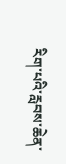རིག་པའི་རླབས་ཆེན་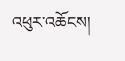འཕུར་འཆོངས།